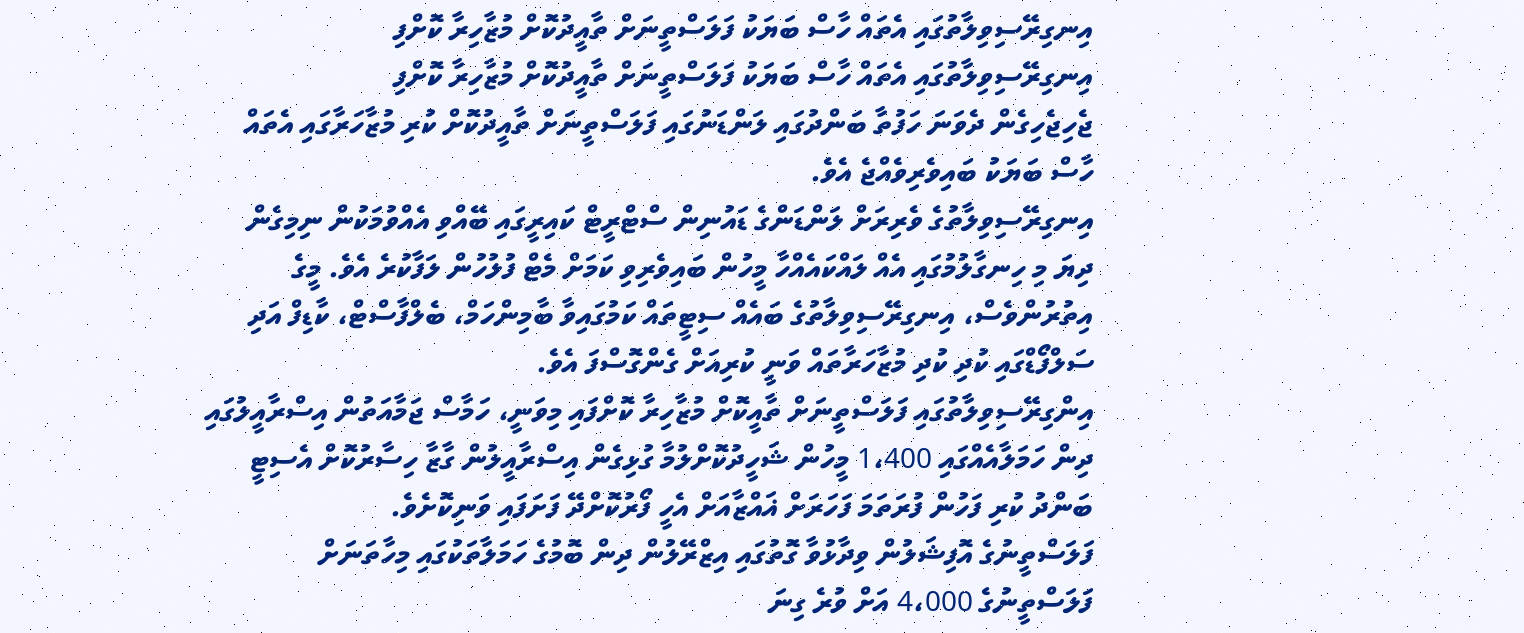އިނގިރޭސިވިލާތުގައި އެތައް ހާސް ބަޔަކު ފަލަސްތީނަށް ތާއީދުކޮށް މުޒާހިރާ ކޮށްފި
އިނގިރޭސިވިލާތުގައި އެތައް ހާސް ބަޔަކު ފަލަސްތީނަށް ތާއީދުކޮށް މުޒާހިރާ ކޮށްފި
ޖެހިޖެހިގެން ދެވަނަ ހަފުތާ ބަންދުގައި ލަންޑަނުގައި ފަލަސްތީނަށް ތާއީދުކޮށް ކުރި މުޒާހަރާގައި އެތައް ހާސް ބަޔަކު ބައިވެރިވެއްޖެ އެވެ.
އިނގިރޭސިވިލާތުގެ ވެރިރަށް ލަންޑަންގެ ޑައުނިން ސްޓްރީޓް ކައިރީގައި ބޭއްވި އެއްވުމަކުން ނިމިގެން ދިޔަ މި ހިނގާލުމުގައި އެއް ލައްކައެއްހާ މީހުން ބައިވެރިވި ކަމަށް މެޓް ފުލުހުން ލަފާކުރެ އެވެ. މީގެ އިތުރުންވެސް، އިނގިރޭސިވިލާތުގެ ބައެއް ސިޓީތައް ކަމުގައިވާ ބާމިންހަމް، ބެލްފާސްޓް، ކާޑިފް އަދި ސަލްފޯޑްގައި ކުދި ކުދި މުޒާހަރާތައް ވަނީ ކުރިއަށް ގެންގޮސްފަ އެވެ.
އިންގިރޭސިވިލާތުގައި ފަލަސްތީނަށް ތާއީކޮށް މުޒާހިރާ ކޮށްފައި މިވަނީ، ހަމާސް ޖަމާއަތުން އިސްރާއީލުގައި ދިން ހަމަލާއެއްގައި 1،400 މީހުން ޝަހީދުކޮށްލުމާ ގުޅިގެން އިސްރާއީލުން ގާޒާ ހިސާރުކޮށް އެސިޓީ ބަންދު ކުރި ފަހުން ފުރަތަމަ ފަހަރަށް ޣައްޒާއަށް އެހީ ފޯރުކޮށްދޭ ފަށަފައި ވަނިކޮށެވެ.
ފަލަސްތީނުގެ އޮފިޝަލުން ވިދާޅުވާ ގޮތުގައި އިޒްރޭލުން ދިން ބޮމުގެ ހަމަލާތަކުގައި މިހާތަނަށް ފަލަސްތީނުގެ 4،000 އަށް ވުރެ ގިނަ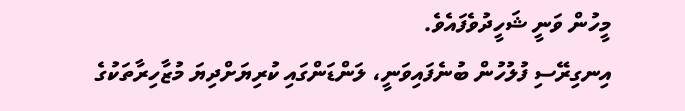މީހުން ވަނީ ޝަހީދުވެފައެވެ.
އިނގިރޭސި ފުލުހުން ބުނެފައިވަނީ، ލަންޑަންގައި ކުރިޔަށްދިޔަ މުޒާހިރާތަކުގެ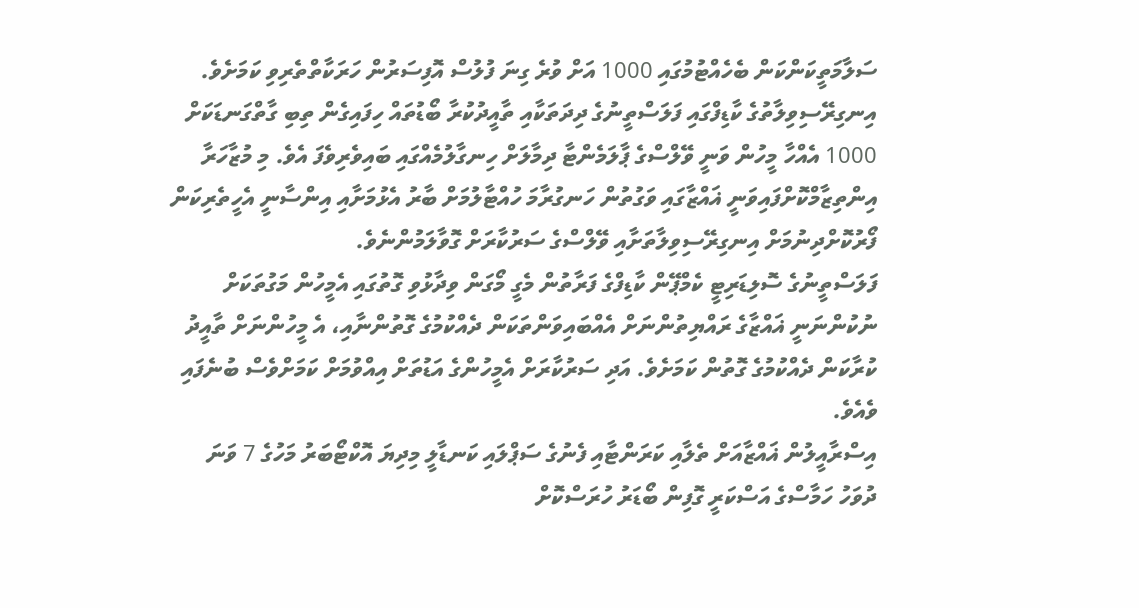ސަލާމަތީކަންކަން ބެހެއްޓުމުގައި 1000 އަށް ވުރެ ގިނަ ފުލުސް އޮފިސަރުން ހަރަކާތްތެރިވި ކަމަށެވެ.
އިނގިރޭސިވިލާތުގެ ކާޑިފްގައި ފަލަސްތީނުގެ ދިދަތަކާއި ތާއީދުކުރާ ބޯޑުތައް ހިފައިގެން ތިބި ގާތްގަނޑަކަށް 1000 އެއްހާ މީހުން ވަނީ ވޭލްސްގެ ޕާލަމެންޓާ ދިމާލަށް ހިނގާލުމެއްގައި ބައިވެރިވެފަ އެވެ. މި މުޒާހަރާ އިންތިޒާމްކޮށްފައިވަނީ ޣައްޒާގައި ވަގުތުން ހަނގުރާމަ ހުއްޓާލުމަށް ބާރު އެޅުމަށާއި އިންސާނީ އެހީތެރިކަން ފޯރުކޮށްދިނުމަށް އިނގިރޭސިވިލާތަށާއި ވޭލްސްގެ ސަރުކާރަށް ގޮވާލަމުންނެވެ.
ފަލަސްތީނުގެ ސޮލިޑަރިޓީ ކެމްޕޭން ކާޑިފްގެ ފަރާތުން މެގީ މޯގަން ވިދާޅުވި ގޮތުގައި އެމީހުން މަގުތަކަށް ނުކުންނަނީ ޣައްޒާގެ ރައްޔިތުންނަށް އެއްބައިވަންތަކަން ދެއްކުމުގެ ގޮތުންނާއި، އެ މީހުންނަށް ތާއީދު ކުރާކަން ދެއްކުމުގެ ގޮތުން ކަމަށެވެ. އަދި ސަރުކާރަށް އެމީހުންގެ އަޑުތަށް އިއްވުމަށް ކަމަށްވެސް ބުނެފައި ވެއެވެ.
އިސްރާއީލުން ޣައްޒާއަށް ތެލާއި ކަރަންޓާއި ފެނުގެ ސަޕްލައި ކަނޑާލީ މިދިޔަ އޮކްޓޯބަރު މަހުގެ 7 ވަނަ ދުވަހު ހަމާސްގެ އަސްކަރީ ގޮފިން ބޯޑަރު ހުރަސްކޮށް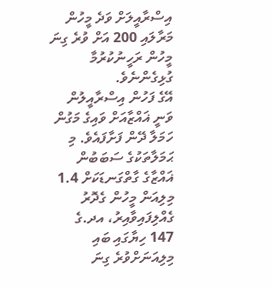އިސްރާއީލަށް ވަދެ މީހުން މަރާލައި 200 އަށް ވުރެ ގިނަ މީހުން ރަހީނުކުރުމާ ގުޅިގެންނެވެ.
އޭގެ ފަހުން އިސްރާއީލުން ވަނީ ޣައްޒާއަށް ވައިގެ މަގުން ހަމަލާ ދޭން ފަށާފައެވެ. މި ޙަމަލާތަކުގެ ސަބަބުން ޣައްޒާގެ ގާތްގަނޑަކަށް 1.4 މިލިއަން މީހުން ގެދޮރު ގެއްލިފައިވާއިރު، އދ.ގެ 147 ހިޔާގައި ބައި މިލިއަނަށްވުރެ ގިނަ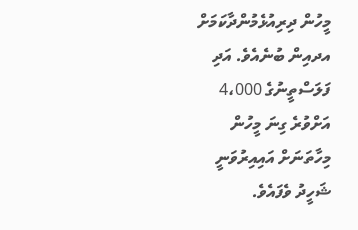މީހުން ދިރިއުޅެމުންދާކަމަށް އދއިން ބުނެއެވެ. އަދި ފަލަސްތީނުގެ 4،000 އަށްވުރެ ގިނަ މީހުން މިހާތަނަށް އައިއިރުވަނީ ޝަހީދު ވެފައެވެ.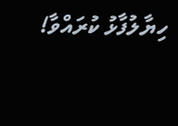ހިޔާލުފާޅު ކުރައްވާ!